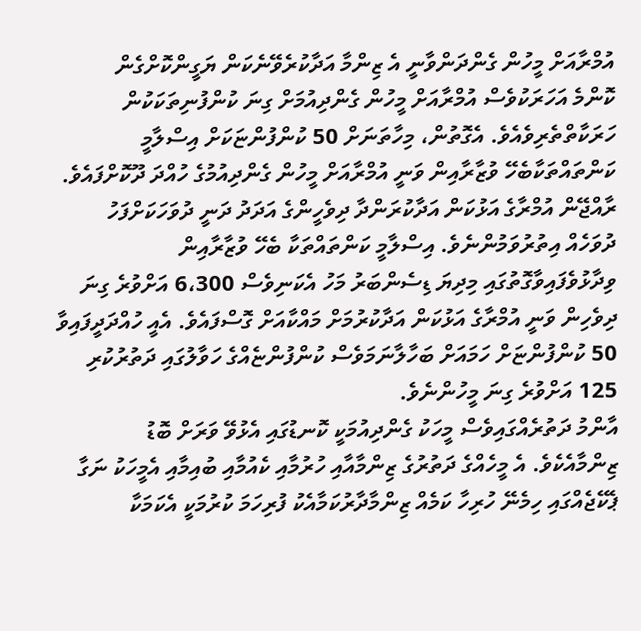އުމްރާއަށް މީހުން ގެންދަންވާނީ އެ ޒިންމާ އަދާކުރެވޭނެކަން ޔަގީންކޮށްގެން
ކޮންމެ އަހަރަކުވެސް އުމްރާއަށް މީހުން ގެންދިއުމަށް ގިނަ ކުންފުނިތަކަކުން ހަރަކާތްތެރިވެއެވެ. އެގޮތުން، މިހާތަނަށް 50 ކުންފުންޏަކަށް އިސްލާމީ ކަންތައްތަކާބެހޭ ވުޒާރާއިން ވަނީ އުމްރާއަށް މީހުން ގެންދިއުމުގެ ހުއްދަ ދޫކޮށްފައެވެ.
ރާއްޖޭން އުމްރާގެ އަޅުކަން އަދާކުރަންދާ ދިވެހީންގެ އަދަދު ދަނީ ދުވަހަކަށްފަހު ދުވަހެއް އިތުރުވަމުންނެވެ. އިސްލާމީ ކަންތައްތަކާ ބެހޭ ވުޒާރާއިން ވިދާޅުވެފައިވާގޮތުގައި މިދިޔަ ޑިސެންބަރު މަހު އެކަނިވެސް 6،300 އަށްވުރެ ގިނަ ދިވެހިން ވަނީ އުމްރާގެ އަޅުކަން އަދާކުރުމަށް މައްކާއަށް ގޮސްފައެވެ. އެއީ ހުއްދަދީފައިވާ 50 ކުންފުންޏަށް ހަމައަށް ބަހާލާނަމަވެސް ކުންފުންޏެއްގެ ހަވާލުގައި ދަތުރުކުރި 125 އަށްވުރެ ގިނަ މީހުންނެވެ.
އާންމު ދަތުރެއްގައިވެސް މީހަކު ގެންދިއުމަކީ ކޮނޑުގައި އެޅުވޭ ވަރަށް ބޮޑު ޒިންމާއެކެވެ. އެ މީހެއްގެ ދަތުރުގެ ޒިންމާއާއި ހުރުމާއި ކެއުމާއި ބުއިމާއި އެމީހަކު ނަގާ ޕެކޭޖެއްގައި ހިމެނޭ ހުރިހާ ކަމެއް ޒިންމާދާރުކަމާއެކު ފުރިހަމަ ކުރުމަކީ އެކަމަކާ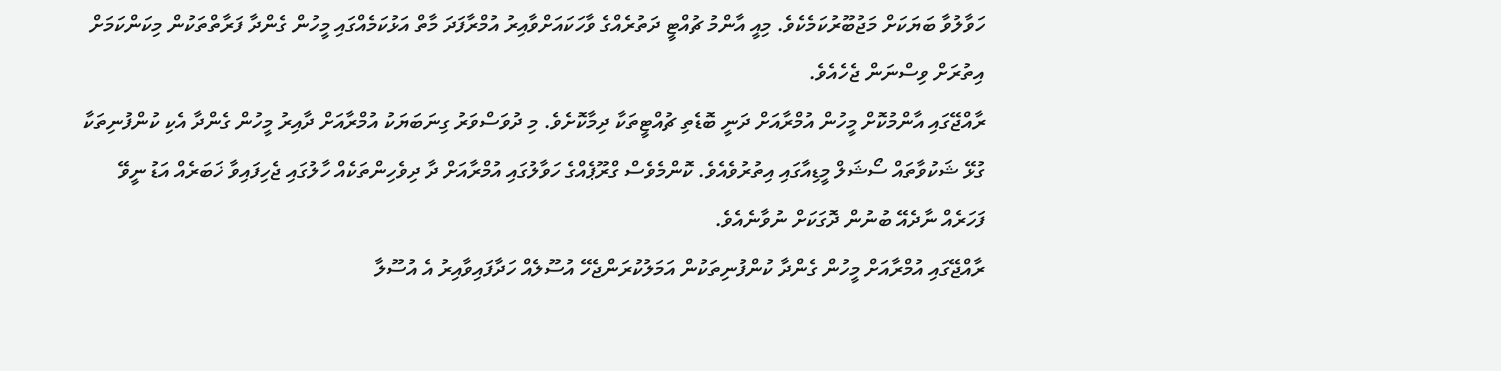ހަވާލުވާ ބަޔަކަށް މަޖުބޫރުކަމެކެވެ. މިއީ އާންމު ޗުއްޓީ ދަތުރެއްގެ ވާހަކައަށްވާއިރު އުމްރާފަދަ މާތް އަޅުކަމެއްގައި މީހުން ގެންދާ ފަރާތްތަކުން މިކަންކަމަށް އިތުރަށް ވިސްނަން ޖެހެއެވެ.
ރާއްޖޭގައި އާންމުކޮށް މީހުން އުމްރާއަށް ދަނީ ބޮޑެތި ޗުއްޓީތަކާ ދިމާކޮށެވެ. މި ދުވަސްވަރު ގިނަބަޔަކު އުމްރާއަށް ދާއިރު މީހުން ގެންދާ އެކި ކުންފުނިތަކާ ގުޅޭ ޝަކުވާތައް ސޯޝަލް މީޑިއާގައި އިތުރުވެއެވެ. ކޮންމެވެސް ގްރޫޕެއްގެ ހަވާލުގައި އުމްރާއަށް ދާ ދިވެހިންތަކެއް ހާލުގައި ޖެހިފައިވާ ޚަބަރެއް އަޑު ނީވޭ ފަހަރެއް ނާދެއޭ ބުނުން ދޮގަކަށް ނުވާނެއެވެ.
ރާއްޖޭގައި އުމްރާއަށް މީހުން ގެންދާ ކުންފުނިތަކުން އަމަލުކުރަންޖެހޭ އުސޫލެއް ހަދާފައިވާއިރު އެ އުސޫލާ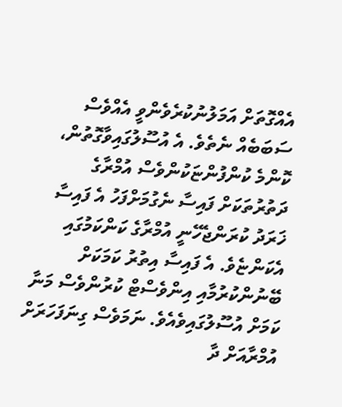އެއްގޮތަށް އަމަލުނުކުރެވެންވީ އެއްވެސް ސަބަބެއް ނެތެވެ. އެ އުސޫލުގައިވާގޮތުން، ކޮންމެ ކުންފުންޏަކުންވެސް އުމްރާގެ ދަތުރުތަކަށް ފައިސާ ނެގުމަށްފަހު އެ ފައިސާ ޚަރަދު ކުރަންޖެހޭނީ އުމްރާގެ ކަންކަމުގައި އެކަންޏެވެ. އެ ފައިސާ އިތުރު ކަމަކަށް ބޭނުންކުރުމާއި އިންވެސްޓް ކުރުންވެސް މަނާ ކަމަށް އުސޫލުގައިވެއެވެ. ނަމަވެސް ގިނަފަހަރަށް އުމްރާއަށް ދާ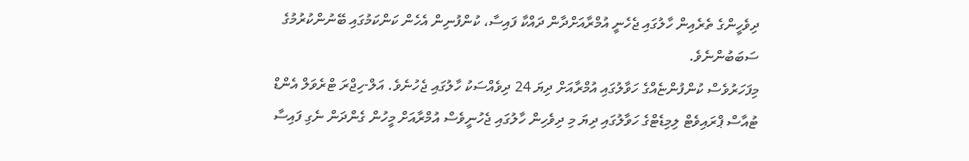ދިވެހީންގެ ތެރެއިން ހާލުގައި ޖެހެނީ އުމްރާއަށްދާން ދައްކާ ފައިސާ، ކުންފުނިން އެހެން ކަންކަމުގައި ބޭނުންކުރުމުގެ ސަބަބުންނެވެ.
މިފަހަރުވެސް ކުންފުންޏެއްގެ ހަވާލުގައި އުމްރާއަށް ދިޔަ 24 ދިވެއްސަކު ހާލުގައި ޖެހުނެވެ. އަލް-ހިޖްރަ ޓްރެވަލް އެންޑް ޓުއާސް ޕްރައިވެޓް ލިމިޑެޓްގެ ހަވާލުގައި ދިޔަ މި ދިވެހިން ހާލުގައި ޖެހުނީވެސް އުމްރާއަށް މީހުން ގެންދަން ނެގި ފައިސާ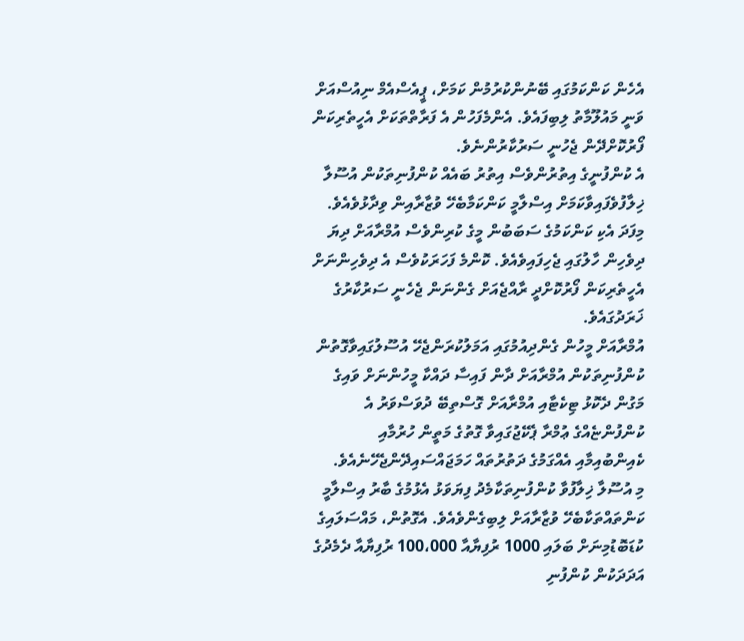އެހެން ކަންކަމުގައި ބޭނުންކުރުމުން ކަމަށް، ޕީއެސްއެމް ނިއުސްއަށް ވަނީ މައުލޫމާތު ލިބިފައެވެ. އެންމެފަހުން އެ ފަރާތްތަކަށް އެހީތެރިކަން ފޯރުކޮށްދޭން ޖެހުނީ ސަރުކާރުންނެވެ.
އެ ކުންފުނީގެ އިތުރުންވެސް އިތުރު ބައެއް ކުންފުނިތަކުން އުސޫލާ ޚިލާފުވެފައިވާކަމަށް އިސްލާމީ ކަންކަމާބެހޭ ވުޒާރާއިން ވިދާޅުވެއެވެ. މިފަދަ އެކި ކަންކަމުގެ ސަބަބުން މީގެ ކުރިންވެސް އުމްރާއަށް ދިޔަ ދިވެހިން ހާލުގައި ޖެހިފައިވެއެވެ. ކޮންމެ ފަހަރަކުވެސް އެ ދިވެހިންނަށް އެހީތެރިކަން ފޯރުކޮށްދީ ރާއްޖެއަށް ގެންނަން ޖެހެނީ ސަރުކާރުގެ ޚަރަދުގައެވެ.
އުމްރާއަށް މީހުން ގެންދިއުމުގައި އަމަލުކުރަންޖެހޭ އުސޫލުގައިވާގޮތުން ކުންފުނިތަކުން އުމްރާއަށް ދާން ފައިސާ ދައްކާ މީހުންނަށް ވައިގެ މަގުން ދެކޮޅު ޓިކެޓާއި އުމްރާއަށް ގޮސްތިބޭ ދުވަސްވަރު އެ ކުންފުންޏެއްގެ ޢުމްރާ ޕެކޭޖުގައިވާ ގޮތުގެ މަތީން ހުރުމާއި ކެއިންބުއިމާއި އެއްގަމުގެ ދަތުރުތައް ހަމަޖައްސައިދޭންޖެހޭނެއެވެ.
މި އުސޫލާ ޚިލާފުވާ ކުންފުނިތަކާމެދު ފިޔަވަޅު އެޅުމުގެ ބާރު އިސްލާމީ ކަންތައްތަކާބެހޭ ވުޒާރާއަށް ލިބިގެންވެއެވެ. އެގޮތުން، މައްސަލައިގެ ކުޑަބޮޑުމިނަށް ބަލައި 1000 ރުފިޔާއާ 100،000 ރުފިޔާއާ ދެމެދުގެ އަދަދަކުން ކުންފުނި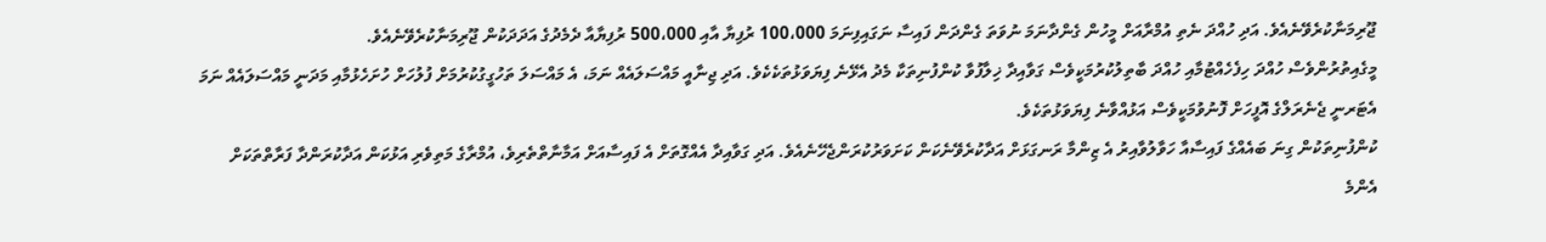ޖޫރިމަނާކުރެވޭނެއެވެ. އަދި ހުއްދަ ނެތި އުމްރާއަށް މީހުން ގެންދާނަމަ ނުވަތަ ގެންދަން ފައިސާ ނަގައިފިނަމަ 100،000 ރުފިޔާ އާއި 500،000 ރުފިޔާއާ ދެމެދުގެ އަދަދަކުން ޖޫރިމަނާކުރެވޭނެއެވެ.
މީގެއިތުރުންވެސް ހުއްދަ ހިފެހެއްޓުމާއި ހުއްދަ ބާތިލުކުރުމަކީވެސް ގަވާއިދާ ޚިލާފުވާ ކުންފުނިތަކާ މެދު އެޅޭނެ ފިޔަވަޅުތަކެކެވެ. އަދި ޖިނާއީ މައްސަލައެއް ނަމަ، އެ މައްސަލަ ތަހުގީގުކުރުމަށް ފުލުހަށް ހުށަހެޅުމާއި މަދަނީ މައްސަލައެއް ނަމަ އެޓަރނީ ޖެނެރަލްގެ އޮފީހަށް ފޮނުވުމަކީވެސް އަޅުއްވާނެ ފިޔަވަޅުތަކެވެ.
ކުންފުނިތަކުން ގިނަ ބައެއްގެ ފައިސާއާ ހަވާލުވާއިރު އެ ޒިންމާ ރަނގަޅަށް އަދާކުރެވޭނެކަން ކަށަވަރުކުރަންޖެހޭނެއެވެ. އަދި ގަވާއިދާ އެއްގޮތަށް އެ ފައިސާއަށް އަމާނާތްތެރިވެ، އުމްރާގެ މަތިވެރި އަޅުކަން އަދާކުރަންދާ ފަރާތްތަކަށް އެންމެ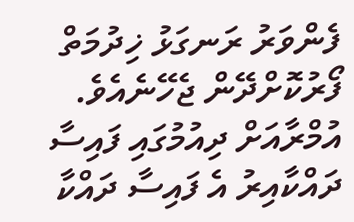ފެންވަރު ރަނގަޅު ޚިދުމަތް ފޯރުކޮށްދޭން ޖެހޭނެއެވެ.
އުމްރާއަށް ދިއުމުގައި ފައިސާ ދައްކާއިރު އެ ފައިސާ ދައްކާ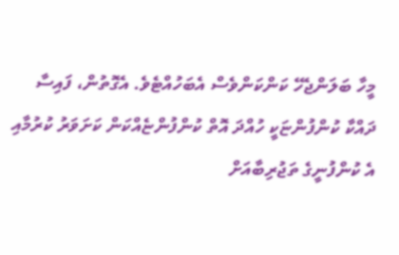މީހާ ބަލަންޖެހޭ ކަންކަންވެސް އެބަހުއްޓެވެ. އެގޮތުން، ފައިސާ ދައްކާ ކުންފުންޏަކީ ހުއްދަ އޮތް ކުންފުންޏެއްކަން ކަށަވަރު ކުރުމާއި އެ ކުންފުނީގެ ތަޖުރިބާއަށް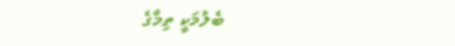ބެލުމަކީ ތިމާގެ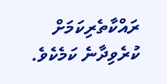ރައްކާތެރިކަމަށް ކުރެވިދާނެ ކަމެކެވެ.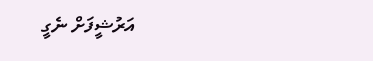އަރުޝީފަށް ނެގީ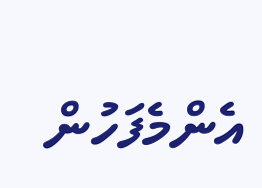އެންމެފަހުން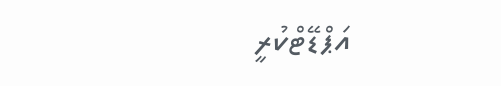އަޕްޑޭޓްކުރީ